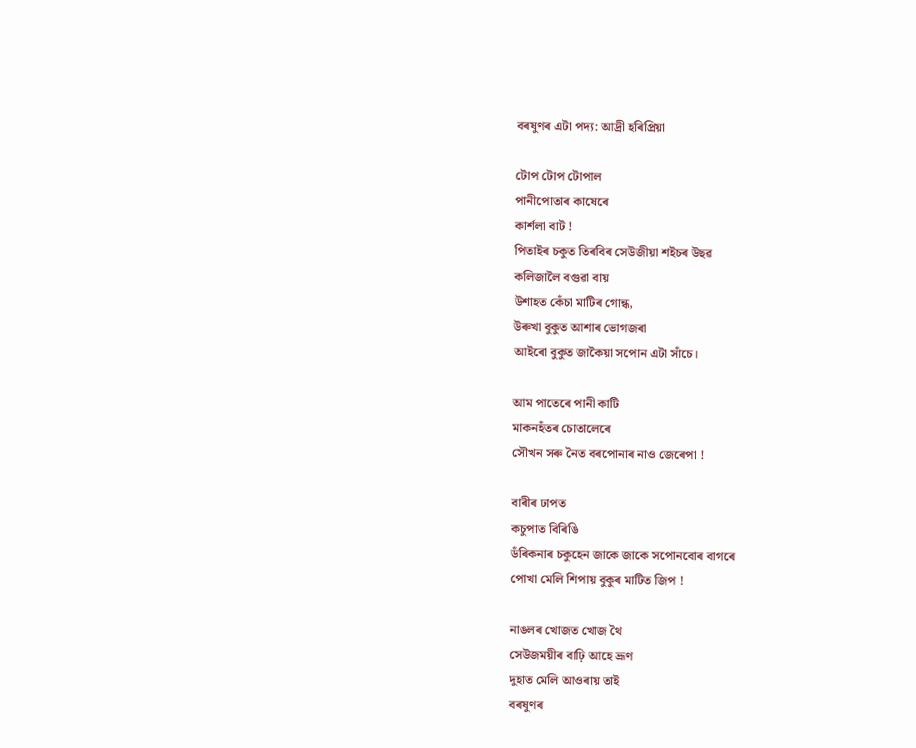বৰষুণৰ এটা পদ্য: আদ্ৰী হৰিপ্ৰিয়া

টোপ টোপ টোপাল
পানীপোতাৰ কাষেৰে
কাৰ্শলা বাট !
পিতাইৰ চকুত তিৰবিৰ সেউজীয়া শইচৰ উছৱ
কলিজালৈ বগুৱা বায়
উশাহত কেঁচা মাটিৰ গোন্ধ,
উৰুখা বুকুত আশাৰ ভোগজৰা
আইৰো বুকুত জাকৈয়া সপোন এটা সাঁচে।

আম পাতেৰে পানী কাটি
মাকনহঁতৰ চোতালেৰে
সৌখন সৰু নৈত বৰপোনাৰ নাও জেৰেপা !

বাৰীৰ ঢাপত
কচুপাত বিৰিঙি
ডঁৰিকনাৰ চকুহেন জাকে জাকে সপোনবোৰ বাগৰে
পোখা মেলি শিপায় বুকুৰ মাটিত জিপ !

নাঙলৰ খোজত খোজ থৈ
সেউজময়ীৰ বাঢ়ি আহে ভ্ৰূণ
দুহাত মেলি আওৰায় তাই
বৰষুণৰ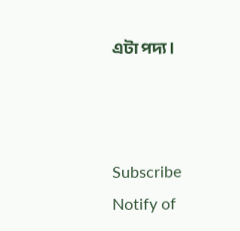এটা পদ্য ।



Subscribe
Notify of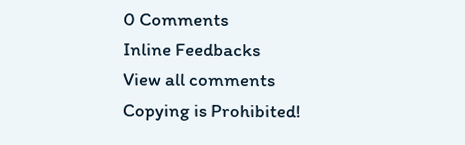0 Comments
Inline Feedbacks
View all comments
Copying is Prohibited!